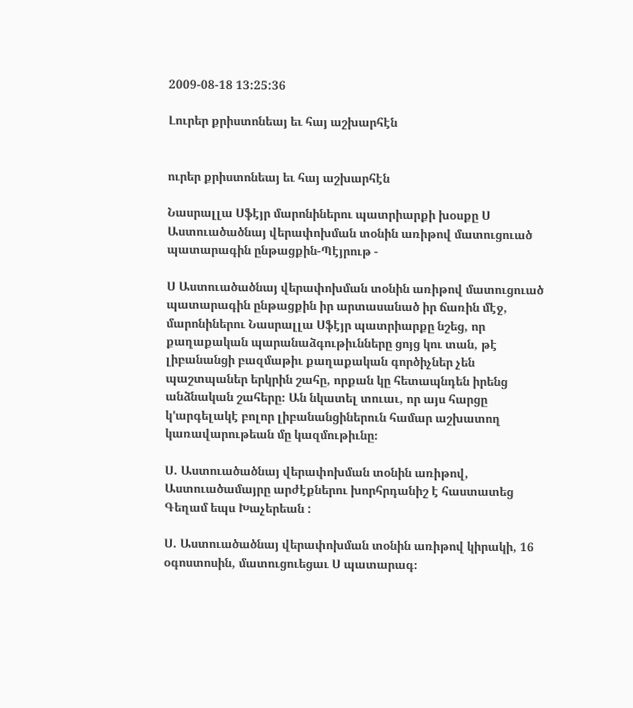2009-08-18 13:25:36

Լուրեր քրիստոնեայ եւ հայ աշխարհէն


ուրեր քրիստոնեայ եւ հայ աշխարհէն

Նասրալլա Սֆէյր մարոնիներու պատրիարքի խօսքը Ս Աստուածածնայ վերափոխման տօնին առիթով մատուցուած պատարագին ընթացքին-Պէյրութ -

Ս Աստուածածնայ վերափոխման տօնին առիթով մատուցուած պատարագին ընթացքին իր արտասանած իր ճառին մէջ, մարոնիներու Նասրալլա Սֆէյր պատրիարքը նշեց, որ քաղաքական պարանաձգութիւնները ցոյց կու տան, թէ լիբանանցի բազմաթիւ քաղաքական գործիչներ չեն պաշտպաներ երկրին շահը, որքան կը հետապնդեն իրենց անձնական շահերը։ Ան նկատել տուաւ, որ այս հարցը կ'արգելակէ բոլոր լիբանանցիներուն համար աշխատող կառավարութեան մը կազմութիւնը։

Ս. Աստուածածնայ վերափոխման տօնին առիթով, Աստուածամայրը արժէքներու խորհրդանիշ է հաստատեց Գեղամ եպս Խաչերեան :

Ս. Աստուածածնայ վերափոխման տօնին առիթով կիրակի, 16 օգոստոսին, մատուցուեցաւ Ս պատարագ։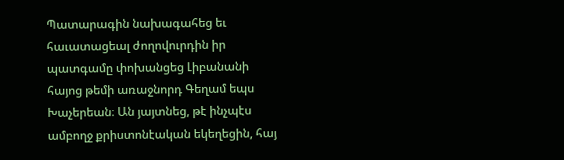Պատարագին նախագահեց եւ հաւատացեալ ժողովուրդին իր պատգամը փոխանցեց Լիբանանի հայոց թեմի առաջնորդ Գեղամ եպս Խաչերեան։ Ան յայտնեց, թէ ինչպէս ամբողջ քրիստոնէական եկեղեցին, հայ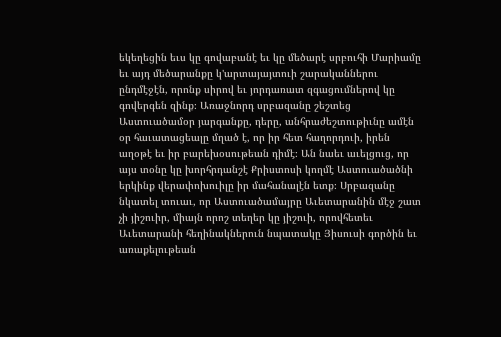եկեղեցին եւս կը գովաբանէ եւ կը մեծարէ սրբուհի Մարիամը եւ այդ մեծարանքը կ'արտայայտուի շարականներու ընդմէջէն, որոնք սիրով եւ յորդառատ զգացումներով կը գովերգեն զինք։ Առաջնորդ սրբազանը շեշտեց Աստուածամօր յարգանքը, դերը, անհրաժեշտութիւնը ամէն օր հաւատացեալը մղած է, որ իր հետ հաղորդուի, իրեն աղօթէ եւ իր բարեխօսութեան դիմէ։ Ան նաեւ աւելցուց, որ այս տօնը կը խորհրդանշէ Քրիստոսի կողմէ Աստուածածնի երկինք վերափոխուիլը իր մահանալէն ետք։ Սրբազանը նկատել տուաւ, որ Աստուածամայրը Աւետարանին մէջ շատ չի յիշուիր, միայն որոշ տեղեր կը յիշուի, որովհետեւ Աւետարանի հեղինակներուն նպատակը Յիսուսի գործին եւ առաքելութեան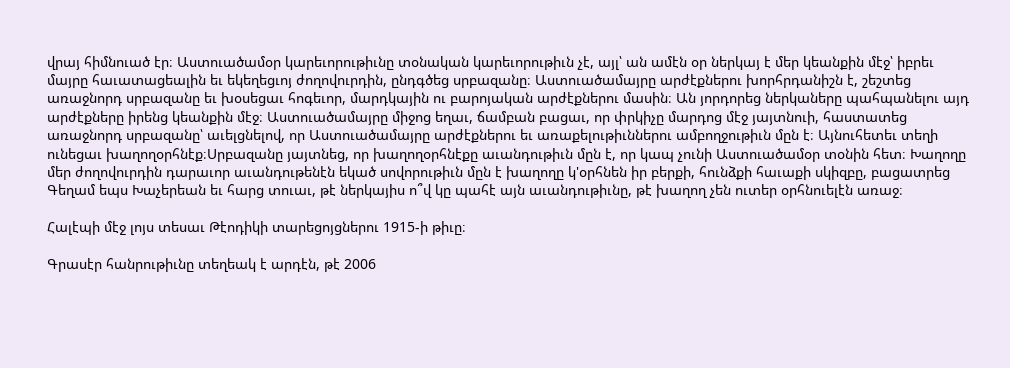վրայ հիմնուած էր։ Աստուածամօր կարեւորութիւնը տօնական կարեւորութիւն չէ, այլ՝ ան ամէն օր ներկայ է մեր կեանքին մէջ՝ իբրեւ մայրը հաւատացեալին եւ եկեղեցւոյ ժողովուրդին, ընդգծեց սրբազանը։ Աստուածամայրը արժէքներու խորհրդանիշն է, շեշտեց առաջնորդ սրբազանը եւ խօսեցաւ հոգեւոր, մարդկային ու բարոյական արժէքներու մասին։ Ան յորդորեց ներկաները պահպանելու այդ արժէքները իրենց կեանքին մէջ։ Աստուածամայրը միջոց եղաւ, ճամբան բացաւ, որ փրկիչը մարդոց մէջ յայտնուի, հաստատեց առաջնորդ սրբազանը՝ աւելցնելով, որ Աստուածամայրը արժէքներու եւ առաքելութիւններու ամբողջութիւն մըն է։ Այնուհետեւ տեղի ունեցաւ խաղողօրհնէք։Սրբազանը յայտնեց, որ խաղողօրհնէքը աւանդութիւն մըն է, որ կապ չունի Աստուածամօր տօնին հետ։ Խաղողը մեր ժողովուրդին դարաւոր աւանդութենէն եկած սովորութիւն մըն է խաղողը կ'օրհնեն իր բերքի, հունձքի հաւաքի սկիզբը, բացատրեց Գեղամ եպս Խաչերեան եւ հարց տուաւ, թէ ներկայիս ո՞վ կը պահէ այն աւանդութիւնը, թէ խաղող չեն ուտեր օրհնուելէն առաջ։

Հալէպի մէջ լոյս տեսաւ Թէոդիկի տարեցոյցներու 1915-ի թիւը։

Գրասէր հանրութիւնը տեղեակ է արդէն, թէ 2006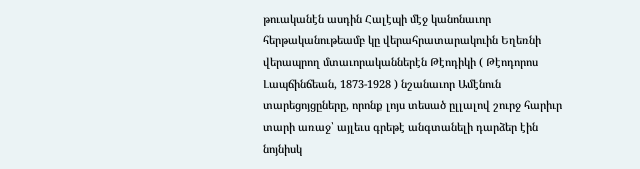թուականէն ասդին Հալէպի մէջ կանոնաւոր հերթականութեամբ կը վերահրատարակուին Եղեռնի վերապրող մտաւորականներէն Թէոդիկի ( Թէոդորոս Լապճինճեան, 1873-1928 ) նշանաւոր Ամէնուն տարեցոյցըները, որոնք լոյս տեսած ըլլալով շուրջ հարիւր տարի առաջ՝ այլեւս գրեթէ անգտանելի դարձեր էին նոյնիսկ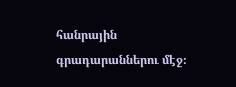հանրային գրադարաններու մէջ։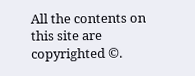All the contents on this site are copyrighted ©.